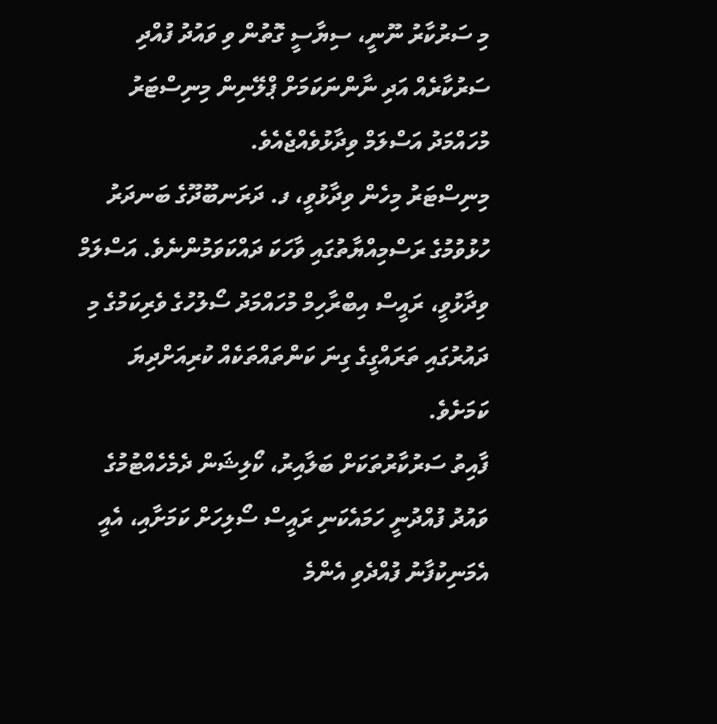މި ސަރުކާރު ނޫނީ، ސިޔާސީ ގޮތުން ވި ވައުދު ފުއްދި ސަރުކާރެއް އަދި ނާންނަކަމަށް ޕްލޭނިން މިނިސްޓަރު މުހައްމަދު އަސްލަމް ވިދާޅުވެއްޖެއެވެ.
މިނިސްޓަރު މިހެން ވިދާޅުވީ، ފ. ދަރަނބޫދޫގެ ބަނދަރު ހުޅުވުމުގެ ރަސްމިއްޔާތުގައި ވާހަކަ ދައްކަވަމުންނެވެ. އަސްލަމް ވިދާޅުވީ، ރައީސް އިބްރާހިމް މުހައްމަދު ސޯލުހުގެ ވެރިކަމުގެ މި ދައުރުގައި ތަރައްގީގެ ގިނަ ކަންތައްތަކެއް ކުރިއަށްދިޔަ ކަމަށެވެ.
ފާއިތު ސަރުކާރުތަކަށް ބަލާއިރު، ކޯލިޝަން ދެމެހެއްޓުމުގެ ވައުދު ފުއްދުނީ ހަމައެކަނި ރައީސް ސޯލިހަށް ކަމަށާއި، އެއީ އެމަނިކުފާނު ފުއްދެވި އެންމެ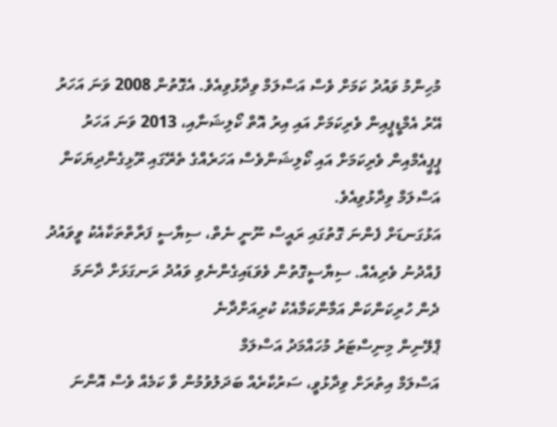މުހިންމު ވައުދު ކަމަށް ވެސް އަސްލަމް ވިދާޅުވިއެވެ. އެގޮތުން 2008 ވަނަ އަހަރު އޭރު އެމްޑީޕީއިން ވެރިކަމަށް އައި އިރު އޮތް ކޯލިޝަނާއި، 2013 ވަނަ އަހަރު ޕީޕީއެމްއިން ވެރިކަމަށް އައި ކޯލިޝަންވެސް އަހަރެއްގެ ތެރޭގައި ރޫޅިގެންދިޔަކަން އަސްލަމް ވިދާޅުވިއެވެ.
އަޅުގަނޑަށް ފެންނަ ގޮތުގައި ރައީސް ނޫނީ ނެތް، ސިޔާސީ ފަރާތްތަކާއެކު ވީވައުދު ފުއްދުނު ވެރިއެއް. ސިޔާސީގޮތުން ވެވަޑައިގެންނެވި ވައުދު ރަނގަޅަށް ދާނަމަ ދެން ހުރިކަންކަން އަމާންކަމާއެކު ކުރިއަށްދާނެ
ޕްލޭނިން މިނިސްޓަރު މުހައްމަދު އަސްލަމް
އަސްލަމް އިތުރަށް ވިދާޅުވީ، ސަރުކާރެއް ބަދަލުވުމުން ވާ ކަމެއް ވެސް އޮންނަ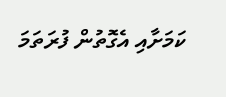ކަމަށާއި އެގޮތުން ފުރަތަމަ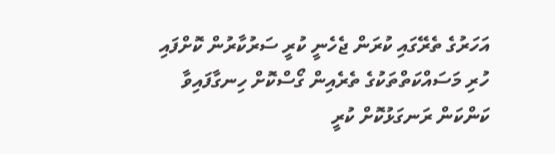އަހަރުގެ ތެރޭގައި ކުރަން ޖެހެނީ ކުރީ ސަރުކާރުން ކޮށްފައި ހުރި މަސައްކަތްތަކުގެ ތެރެއިން ގޯސްކޮށް ހިނގާފައިވާ ކަންކަން ރަނގަޅުކޮށް ކުރީ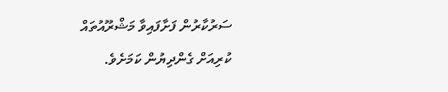ސަރުކާރުން ފަށާފައިވާ މަޝްރޫއުތައް ކުރިއަށް ގެންދިޔުން ކަމަށެވެ.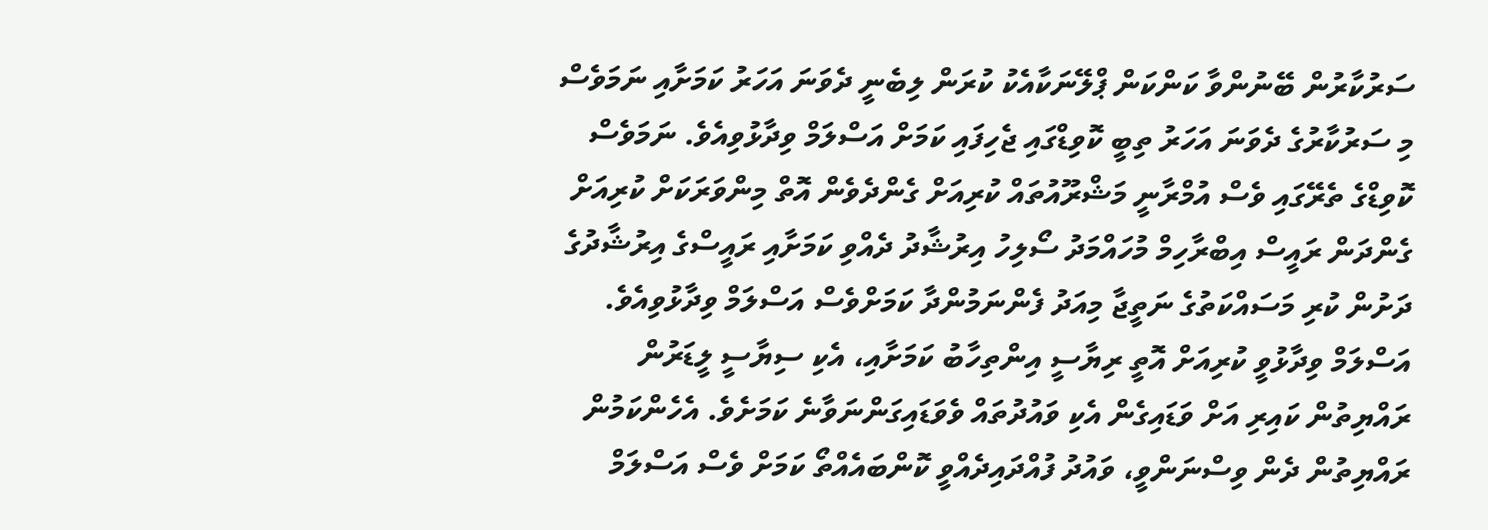ސަރުކާރުން ބޭނުންވާ ކަންކަން ޕްލޭނަކާއެކު ކުރަން ލިބެނީ ދެވަނަ އަހަރު ކަމަށާއި ނަމަވެސް މި ސަރުކާރުގެ ދެވަނަ އަހަރު ތިބީ ކޮވިޑްގައި ޖެހިފައި ކަމަށް އަސްލަމް ވިދާޅުވިއެވެ. ނަމަވެސް ކޮވިޑްގެ ތެރޭގައި ވެސް އުމްރާނީ މަޝްރޫއުތައް ކުރިއަށް ގެންދެވެން އޮތް މިންވަރަކަށް ކުރިއަށް ގެންދަން ރައީސް އިބްރާހިމް މުހައްމަދު ސޯލިހު އިރުޝާދު ދެއްވި ކަމަށާއި ރައީސްގެ އިރުޝާދުގެ ދަށުން ކުރި މަސައްކަތުގެ ނަތީޖާ މިއަދު ފެންނަމުންދާ ކަމަށްވެސް އަސްލަމް ވިދާޅުވިއެވެ.
އަސްލަމް ވިދާޅުވީ ކުރިއަށް އޮތީ ރިޔާސީ އިންތިހާބު ކަމަށާއި، އެކި ސިޔާސީ ލީޑަރުން ރައްޔިތުން ކައިރި އަށް ވަޑައިގެން އެކި ވައުދުތައް ވެވަޑައިގަންނަވާނެ ކަމަށެވެ. އެހެންކަމުން ރައްޔިތުން ދެން ވިސްނަންވީ، ވައުދު ފުއްދައިދެއްވީ ކޮންބައެއްތޯ ކަމަށް ވެސް އަސްލަމް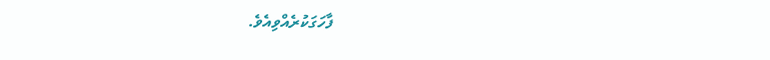ފާހަގަކުރެއްވިއެވެ.